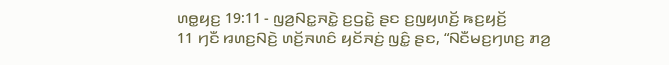ꤛꤥ꤭ꤟꤢ꤬ 19:11 - ꤜꤤ꤬ꤡꤢ꤭ꤏꤢꤧ꤭ ꤢ꤬ꤞꤢꤧ꤭ ꤔꤢ ꤢ꤬ꤜꤟꤛꤢꤩ꤬ ꤒꤢ꤬ꤟꤢꤩ꤬
11 ꤚꤢꤪ ꤙꤛꤢ꤬ꤡꤢꤧ꤬ ꤛꤢꤩ꤬ꤏꤛꤢꤨ ꤟꤢꤩꤏꤢꤦ꤬ ꤜꤢꤨ꤭ ꤔꤢ, “ꤡꤢꤪꤗꤢ꤬ꤚꤛꤢ꤬ ꤊꤤ꤬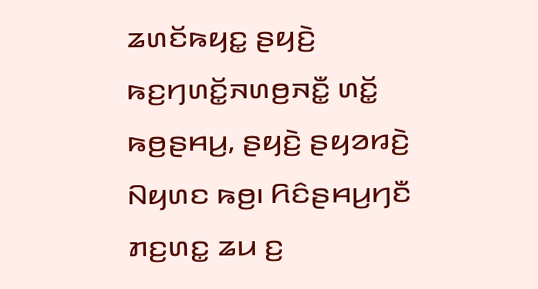ꤘꤛꤢꤩꤒꤟꤢ꤭ ꤔꤟꤢꤧ꤬ ꤒꤢ꤬ꤚꤛꤢꤩ꤭ꤏꤛꤥ꤬ꤏꤢꤪ꤭ ꤛꤢꤩ꤭ ꤒꤥ꤬ꤔꤌꤣ꤬, ꤔꤟꤢꤧ꤬ ꤔꤟꤤꤙꤢꤧ꤬ ꤡꤟꤛꤢ ꤒꤥ꤬꤯ ꤖꤢꤨꤔꤌꤣ꤬ꤚꤢꤪ ꤊꤢ꤬ꤛꤢ꤭ ꤘꤣ ꤢ꤬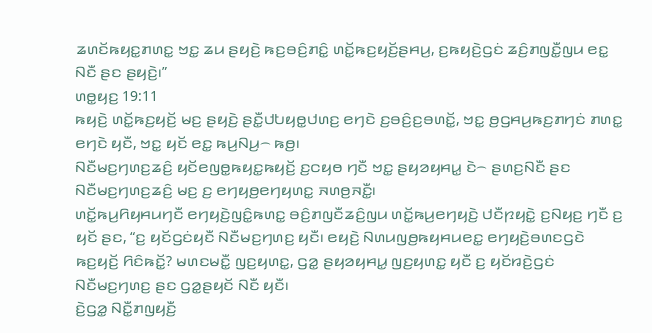ꤘꤛꤢꤩꤒꤟꤢ꤭ꤊꤛꤢ꤭ ꤠꤢ꤭ ꤘꤣ ꤔꤟꤢꤧ꤬ ꤒꤢ꤬ꤋꤢꤨ꤬ꤊꤢꤨ꤭ ꤛꤢꤩ꤭ꤒꤢ꤬ꤟꤢꤩ꤬ꤔꤌꤣ꤬, ꤢ꤬ꤒꤟꤢꤧ꤬ꤞꤢꤦ ꤘꤢꤨ꤬ꤊꤜꤢꤪ꤭ꤜꤣ ꤕꤢ꤭ ꤡꤢꤪ ꤔꤢ ꤔꤟꤢꤧ꤬꤯”
ꤛꤥ꤭ꤟꤢ꤬ 19:11
ꤒꤟꤢꤧ꤬ ꤛꤢꤩ꤭ꤒꤢ꤬ꤟꤢꤩ꤬ ꤗꤢ꤬ ꤔꤟꤢꤧ꤬ ꤔꤢꤪ꤭ꤓꤝꤟꤥ꤭ꤓꤛꤢ꤬ ꤕꤚꤢꤧ ꤢ꤬ꤋꤢꤨ꤬ꤢ꤬ꤋꤛꤢꤩ꤭, ꤠꤢ꤭ ꤥ꤬ꤞꤌꤣ꤬ꤒꤢ꤬ꤊꤚꤢꤦ ꤊꤛꤢ꤭ ꤕꤚꤢꤧ ꤟꤢꤪ, ꤠꤢ꤭ ꤟꤢꤩ ꤕꤢ꤭ ꤒꤣ꤬ꤡꤣ꤬꤮ ꤒꤥ꤬꤯
ꤡꤢꤪꤗꤢ꤬ꤚꤛꤢ꤬ꤘꤢꤨ꤬ ꤟꤢꤩꤕꤜꤥ꤭ꤒꤟꤢ꤭ꤒꤟꤢꤩ꤬ ꤢ꤬ꤍꤟꤥ ꤚꤢꤪ ꤠꤢ꤭ ꤔꤟꤤꤟꤌꤣ꤭ ꤢꤧ꤮ ꤔꤛꤢ꤬ꤡꤢꤪ ꤔꤢ ꤡꤢꤪꤗꤢ꤬ꤚꤛꤢ꤬ꤘꤢꤨ꤬ ꤗꤢ꤬ ꤢ꤬ ꤕꤚꤟꤥ꤬ꤕꤚꤟꤛꤢ꤭ ꤏꤛꤥ꤬ꤏꤢꤪ꤭꤯
ꤛꤢꤩ꤭ꤒꤣ꤬ꤖꤟꤌꤣꤚꤢꤪ ꤕꤚꤟꤢꤧ꤬ꤜꤢꤨ꤭ꤒꤛꤢ꤭ ꤋꤢꤨ꤬ꤊꤜꤢꤪꤘꤢꤨ꤬ꤜꤣ ꤛꤢꤩ꤭ꤒꤣ꤬ꤕꤚꤟꤢꤧ꤬ ꤓꤢꤪꤐꤟꤢꤧ꤭ ꤢ꤬ꤡꤟꤢ꤬ ꤚꤢꤪ ꤢ꤬ ꤟꤢꤩ ꤔꤢ, “ꤢ꤬ ꤟꤢꤩꤞꤢꤦꤟꤢꤪ ꤡꤢꤪꤗꤢ꤬ꤚꤛꤢ꤬ ꤟꤢꤪ꤯ ꤕꤟꤢꤧ꤬ ꤡꤛꤣꤜꤥ꤬ꤒꤟꤌꤣꤕꤢ꤭ ꤕꤚꤟꤢꤧ꤬ꤋꤛꤢꤞꤢꤧ ꤒꤢ꤬ꤟꤢꤩ꤬ ꤖꤢꤨꤒꤢꤩ꤭? ꤗꤛꤢꤗꤢꤪ꤭ ꤜꤢ꤬ꤟꤛꤢ꤭, ꤞꤤ꤭ ꤔꤟꤤꤟꤌꤣ꤭ ꤜꤢ꤬ꤟꤛꤢ꤭ ꤟꤢꤪ ꤢ꤬ ꤟꤢꤩꤙꤢꤧ꤬ꤞꤢꤦ ꤡꤢꤪꤗꤢ꤬ꤚꤛꤢ꤬ ꤔꤢ ꤞꤤ꤭ꤔꤟꤢꤩ ꤡꤢꤪ ꤟꤢꤪ꤯
ꤢꤧ꤬ꤞꤤ꤭ ꤡꤢꤪ꤭ꤊꤜꤟꤢꤪ꤬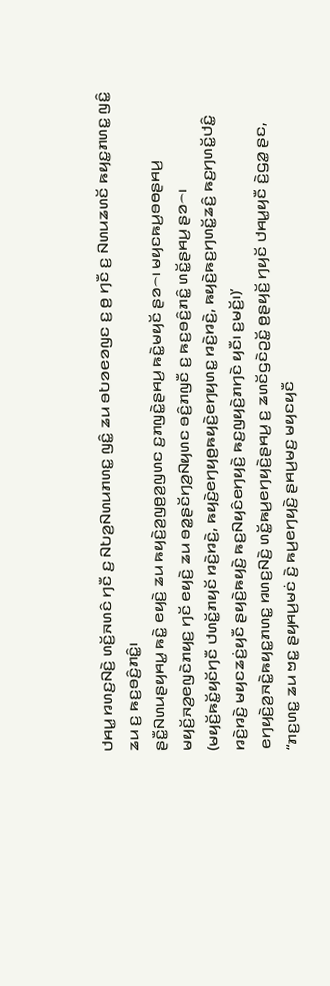ꤓꤌꤣ꤭ ꤙꤛꤢ꤬ꤡꤢꤧ꤬ ꤛꤢꤩ꤬ꤏꤛꤢꤨ ꤚꤢꤪ ꤢ꤬ ꤡꤝꤤ꤬ꤡꤛꤣꤊꤛꤢ꤭ ꤜꤢꤨ꤭ ꤘꤣ ꤋꤝꤤꤕꤤꤜꤢ ꤢ꤬ ꤥ꤬ ꤚꤢꤪ ꤢ꤬ ꤡꤛꤣꤘꤛꤢꤩ ꤒꤟꤢ꤭ꤊꤛꤢ꤭ ꤜꤢꤨ꤭ ꤘꤣ ꤢ꤬ ꤒꤢ꤬ꤋꤢꤨ꤬ꤊꤢꤨ꤭꤯
ꤔꤢꤪ꤭ꤡꤛꤣꤔꤟꤌꤣ꤭ ꤒꤢꤧ꤭ ꤕꤟꤢꤧ꤬ ꤘꤣ ꤒꤟꤢꤧ꤬ꤤ꤬ꤜꤥ꤬ꤤ꤬ꤜꤛꤢ ꤢ꤬ꤊꤜꤢꤧ꤭ꤔꤌꤣ꤬ ꤒꤢꤧ꤭ꤗꤟꤢꤩ ꤔꤤ꤮꤯ ꤗꤟꤢꤒꤣ꤬ꤋꤥꤔꤌꤣ꤬ ꤗꤟꤢꤩ꤬ꤏꤤ꤬ꤕꤜꤢꤧꤊꤟꤢ꤬ ꤚꤢꤩ ꤕꤟꤢꤧ꤬ ꤘꤣ ꤋꤤ꤭ꤔꤢꤩꤚꤤ꤬ꤡꤟꤛꤢ ꤋꤢꤨ꤬ꤊꤜꤢꤪ ꤢ꤬ ꤒꤢ꤬ꤋꤢꤨ꤬ꤊꤢꤨ꤭ ꤛꤢꤩ꤭ꤔꤌꤣ꤬ ꤔꤤ꤮꤯ (ꤗꤟꤢꤩ꤬ꤒꤢꤩ꤭ꤟꤢꤩꤚꤢꤪ ꤓꤛꤢꤩ꤭ꤊꤟꤢꤩ ꤙꤢꤧ꤬ꤙꤢꤧ꤬, ꤒꤟꤢꤧ꤬ꤕꤚꤟꤥ꤬ꤒꤟꤢꤧ꤬ꤕꤚꤟꤛꤢ꤭ ꤙꤢꤧ꤬ꤙꤢꤧ꤬, ꤒꤟꤢꤧ꤬ꤒꤢ꤬ꤚꤛꤢꤩ꤭ꤘꤢꤨ꤬ ꤒꤢ꤬ꤚꤛꤢꤩ꤭ꤓꤢꤨ꤭ ꤙꤢꤧ꤬ꤙꤢꤧ꤬ ꤗꤟꤢꤘꤢꤦ꤬ꤟꤢꤪ ꤔꤟꤢꤧ꤬ꤒꤟꤢꤧ꤬ ꤒꤢ꤬ꤡꤟꤢꤨꤕꤚꤟꤢꤧ꤬ ꤒꤢ꤬ꤜꤟꤢꤧ꤬ꤊꤚꤢꤧ ꤟꤢꤪ꤯ ꤢ꤬ꤗꤢꤩ꤬꤯)’
ꤕꤚꤟꤢꤧ꤬ꤤ꤬ꤏꤢꤧ꤭ꤒꤟꤢ꤭ꤊꤛꤢ꤭ ꤙꤛꤢ꤬ꤡꤢꤧ꤬ ꤛꤢꤩ꤭ꤒꤣ꤬ꤕꤚꤟꤢꤧ꤬ꤔꤌꤣ꤬ ꤢ꤬ ꤘꤛꤢꤩꤞꤢꤧꤑꤢꤩ꤭ ꤥ꤬ꤔꤟꤢꤩ꤬ ꤚꤟꤢꤩ ꤓꤌꤣ꤭ꤟꤢꤪ ꤢꤧ꤬ꤞꤤ꤭ ꤔꤢ, “ꤊꤢ꤬ꤛꤢ꤭ ꤘꤣ ꤠꤢ꤭ ꤔꤟꤌꤣ꤬ꤗꤢꤦ ꤢꤧ꤬ ꤒꤣ꤬ꤕꤚꤟꤢꤧ꤬ ꤔꤌꤣ꤬ꤗꤢ꤬ ꤗꤟꤢꤟꤢꤪ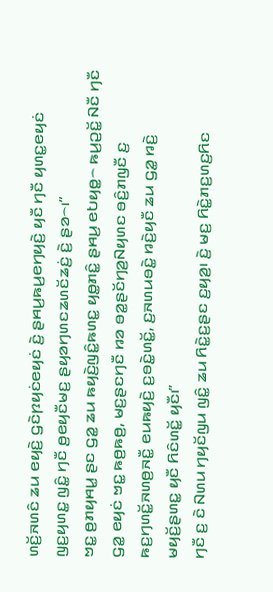ꤛꤢꤩ꤬ꤏꤛꤢꤨ ꤘꤣ ꤕꤟꤢꤧ꤬ ꤞꤢꤧꤐꤟꤢꤦꤕꤟꤢꤦ ꤢꤧ꤬ ꤔꤌꤣ꤬ꤒꤣ꤬ꤕꤚꤟꤢꤧ꤬ ꤟꤢꤪ ꤚꤢꤪ ꤟꤛꤢ꤭ꤕꤟꤢꤦ ꤜꤢ꤬ꤟꤛꤢ꤭ ꤜꤢꤨ꤭ ꤚꤢꤪ ꤥ꤬ꤕꤟꤢꤪꤗꤢ꤬ ꤔꤟꤤꤚꤛꤢꤘꤛꤢꤩꤘꤢꤦ꤬ ꤢꤧ꤬ ꤔꤤ꤮꤯”
ꤠꤢ꤭ ꤥ꤬ꤊꤟꤌꤣ꤭ ꤔꤢ ꤞꤤ꤭ ꤘꤣ ꤒꤟꤢꤧ꤬ꤜꤢꤨ꤭ꤒꤛꤢ꤭ ꤟꤥ꤭ꤊꤢꤨ꤭ ꤔꤌꤣ꤬ ꤕꤝꤟꤥ꤭꤮ ꤒꤣ꤬ꤑꤢꤩ꤭ ꤡꤢꤪ ꤚꤢꤪ ꤞꤤ꤭ ꤕꤟꤢꤦ ꤠꤢ꤭ ꤒꤥ꤬ꤒꤥ꤬, ꤗꤢ꤬ꤔꤢꤚꤢꤪ ꤙꤤ ꤋꤤ꤭ꤔꤢꤩꤚꤤ꤬ꤡꤟꤛꤢ ꤋꤢꤨ꤬ꤊꤜꤢꤪ ꤢ꤬ ꤒꤢ꤬ꤚꤛꤢꤩ꤭ꤏꤛꤥ꤬ꤏꤢꤪ꤭ ꤕꤣꤒꤟꤢꤧ꤬ ꤢ꤬ꤋꤢꤧ꤭ꤛꤢꤩ꤭, ꤢ꤬ꤏꤛꤣꤋꤢꤧ꤭ ꤙꤢꤧ꤬ꤟꤢꤪ ꤘꤣ ꤞꤤ꤭ ꤙꤢꤧ꤬ ꤗꤟꤢꤩ꤬ꤔꤛꤢ꤭ ꤟꤢꤪ ꤖꤢꤨꤛꤢꤩ꤭ ꤟꤢꤪ꤯”
ꤚꤢꤪ ꤢ꤬ ꤢꤧ ꤡꤛꤣ ꤚꤟꤢꤩꤜꤣ ꤜꤢꤨ꤭ ꤘꤣ ꤖꤢꤧ꤭ꤢ꤬ꤔꤢ ꤢ꤬ꤟꤤ꤬꤯ ꤢꤧ꤬ ꤗꤢ꤬ ꤖꤢꤧ꤭ꤊꤢ꤬ꤛꤢ꤬ꤖꤢ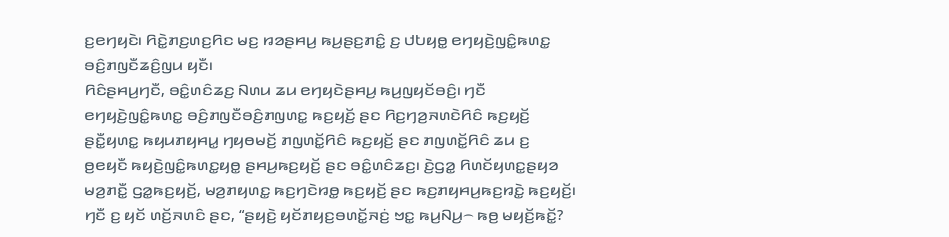ꤢ꤬ꤕꤚꤟꤢꤧ꤯ ꤖꤢꤧ꤭ꤊꤢ꤬ꤛꤢ꤬ꤖꤢ ꤗꤢ꤬ ꤙꤤꤔꤌꤣ꤬ ꤒꤣ꤬ꤔꤢ꤬ꤊꤢꤨ꤭ ꤢ꤬ ꤓꤝꤟꤥ꤭ ꤕꤚꤟꤢꤧ꤬ꤜꤢꤨ꤭ꤒꤛꤢ꤭ ꤋꤢꤨ꤬ꤊꤜꤢꤪꤘꤢꤨ꤬ꤜꤣ ꤟꤢꤪ꤯
ꤖꤢꤨꤔꤌꤣ꤬ꤚꤢꤪ, ꤋꤢꤨ꤭ꤛꤢꤨꤘꤢ꤬ ꤡꤛꤣ ꤘꤣ ꤕꤚꤟꤢꤧꤔꤌꤣ꤬ ꤒꤣ꤬ꤜꤟꤢꤩꤋꤢꤨ꤬꤯ ꤚꤢꤪ ꤕꤚꤟꤢꤧ꤬ꤜꤢꤨ꤭ꤒꤛꤢ꤭ ꤋꤢꤨ꤬ꤊꤜꤢꤪꤋꤢꤨ꤬ꤊꤜꤛꤢ꤭ ꤒꤢ꤬ꤟꤢꤩ꤬ ꤔꤢ ꤖꤢ꤬ꤚꤤ꤬ꤏꤛꤢꤧꤖꤢꤨ ꤒꤢ꤬ꤟꤢꤩ꤬ ꤔꤢꤪ꤭ꤟꤛꤢ꤭ ꤒꤟꤣꤊꤟꤌꤣ꤭ ꤚꤟꤥꤗꤢꤩ꤬ ꤊꤜꤛꤢꤩ꤭ꤖꤢꤨ ꤒꤢ꤬ꤟꤢꤩ꤬ ꤔꤢ ꤊꤜꤛꤢꤩ꤭ꤖꤢꤨ ꤘꤣ ꤢ꤬ ꤥ꤬ꤕꤟꤢꤪ ꤒꤟꤢꤧ꤬ꤜꤢꤨ꤭ꤒꤛꤢ꤭ꤟꤥ꤭ ꤔꤌꤣ꤬ꤒꤢ꤬ꤟꤢꤩ꤬ ꤔꤢ ꤋꤢꤨ꤭ꤛꤢꤨꤘꤢ꤬꤯ ꤢꤧ꤬ꤞꤤ꤭ ꤖꤛꤢꤩꤟꤛꤢ꤭ꤔꤟꤤ ꤗꤤ꤬ꤊꤢꤪ꤭ ꤞꤤ꤭ꤒꤢ꤬ꤟꤢꤩ꤬, ꤗꤤ꤬ꤊꤟꤛꤢ꤭ ꤒꤢ꤬ꤚꤢꤧꤙꤥ꤭ ꤒꤢ꤬ꤟꤢꤩ꤬ ꤔꤢ ꤒꤢ꤬ꤊꤟꤌꤣ꤬ꤒꤢ꤬ꤙꤢꤧ꤭ ꤒꤢ꤬ꤟꤢꤩ꤬꤯
ꤚꤢꤪ ꤢ꤬ ꤟꤢꤩ ꤛꤢꤩ꤬ꤏꤛꤢꤨ ꤔꤢ, “ꤔꤟꤢꤧ꤬ ꤟꤢꤩꤊꤟꤢ꤬ꤋꤛꤢꤩ꤭ꤏꤢꤦ꤬ ꤠꤢ꤭ ꤒꤣ꤬ꤡꤣ꤬꤮ ꤒꤥ꤬ ꤗꤟꤢꤩ꤬ꤒꤢꤩ꤭?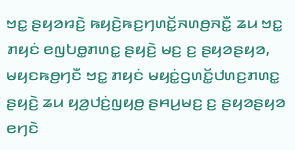ꤠꤢ꤭ ꤔꤟꤤꤙꤢꤧ꤬ ꤒꤟꤢꤧ꤬ꤒꤢ꤬ꤚꤛꤢꤩ꤭ꤏꤛꤥ꤬ꤏꤢꤪ꤭ ꤘꤣ ꤠꤢ꤭ ꤊꤟꤢꤦ ꤕꤜꤝꤥ꤭ꤊꤛꤢ꤭ ꤔꤟꤢꤧ꤬ ꤗꤢ꤬ ꤢ꤬ ꤔꤟꤤꤔꤟꤤ, ꤗꤟꤢꤒꤥ꤬ꤚꤢꤪ ꤠꤢ꤭ ꤊꤟꤢꤦ ꤗꤟꤢꤦ꤭ꤞꤛꤢꤩ꤭ꤓꤛꤢ꤬ꤊꤛꤢ꤭ ꤔꤟꤢꤧ꤬ ꤘꤣ ꤟꤤ꤬ꤓꤢꤦ꤬ꤜꤟꤥ꤬ ꤔꤌꤣ꤬ꤗꤢ꤬ ꤢ꤬ ꤔꤟꤤꤔꤟꤤ ꤕꤚꤢꤧ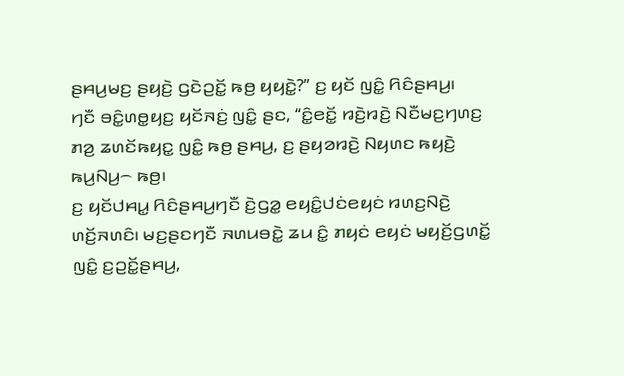ꤔꤌꤣ꤬ꤗꤢ꤬ ꤔꤟꤢꤧ꤬ ꤞꤢꤧꤑꤢꤩ꤭ ꤒꤥ꤬ ꤟꤟꤢꤧ꤭?” ꤢ꤬ ꤟꤢꤩ ꤜꤢꤨ꤭ ꤖꤢꤨꤔꤌꤣ꤬꤯
ꤚꤢꤪ ꤋꤢꤨ꤭ꤛꤥ꤭ꤟꤢ꤬ ꤟꤢꤩꤏꤢꤦ꤬ ꤜꤢꤨ꤭ ꤔꤢ, “ꤢꤨ꤭ꤕꤢꤩ꤭ ꤙꤢꤧ꤬ꤙꤢꤧ꤬ ꤡꤢꤪꤗꤢ꤬ꤚꤛꤢ꤬ ꤊꤤ꤬ ꤘꤛꤢꤩꤒꤟꤢ꤭ ꤜꤢꤨ꤭ ꤒꤥ꤬ ꤔꤌꤣ꤬, ꤢ꤬ ꤔꤟꤤꤙꤢꤧ꤬ ꤡꤟꤛꤢ ꤒꤟꤢꤧ꤬ ꤒꤣ꤬ꤡꤣ꤬꤮ ꤒꤥ꤬꤯
ꤢ꤬ ꤟꤢꤩꤓꤌꤣ꤭ ꤖꤢꤨꤔꤌꤣ꤬ꤚꤢꤪ ꤢꤧ꤬ꤞꤤ꤭ ꤕꤟꤢꤨ꤭ꤓꤢꤦꤕꤟꤢꤦ ꤙꤛꤢ꤬ꤡꤢꤧ꤬ ꤛꤢꤩ꤬ꤏꤛꤢꤨ꤯ ꤗꤢ꤬ꤔꤢꤚꤢꤪ ꤏꤛꤣꤋꤢꤧ꤭ ꤘꤣ ꤢꤨ꤭ ꤊꤟꤢꤦ ꤕꤟꤢꤦ ꤗꤟꤢꤩ꤬ꤞꤛꤢꤩ꤭ ꤜꤢꤨ꤭ ꤢ꤬ꤑꤢꤩ꤭ꤔꤌꤣ꤬,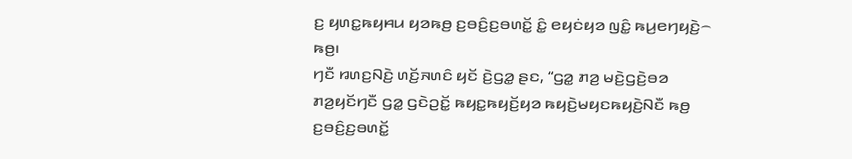ꤢ꤬ ꤟꤛꤢ꤭ꤒꤟꤌꤣ ꤟꤤꤒꤥ꤬ ꤢ꤬ꤋꤢꤨ꤬ꤢ꤬ꤋꤛꤢꤩ꤭ ꤢꤨ꤭ ꤕꤟꤢꤦꤟꤤ ꤜꤢꤨ꤭ ꤒꤣ꤬ꤕꤚꤟꤢꤧ꤬꤮ ꤒꤥ꤬꤯
ꤚꤢꤪ ꤙꤛꤢ꤬ꤡꤢꤧ꤬ ꤛꤢꤩ꤬ꤏꤛꤢꤨ ꤟꤢꤩ ꤢꤧ꤬ꤞꤤ꤭ ꤔꤢ, “ꤞꤤ꤭ ꤊꤤ꤬ ꤗꤢꤧ꤬ꤞꤢꤧ꤬ꤋꤤ ꤊꤤ꤬ꤟꤢꤩꤚꤢꤪ ꤞꤤ꤭ ꤞꤢꤧꤑꤢꤩ꤭ ꤒꤟꤢ꤭ꤒꤟꤢꤩ꤬ꤟꤤ ꤒꤟꤢꤧ꤬ꤗꤟꤢꤒꤟꤢꤧ꤬ꤡꤢꤪ ꤒꤥ꤬ ꤢ꤬ꤋꤢꤨ꤬ꤢ꤬ꤋꤛꤢꤩ꤭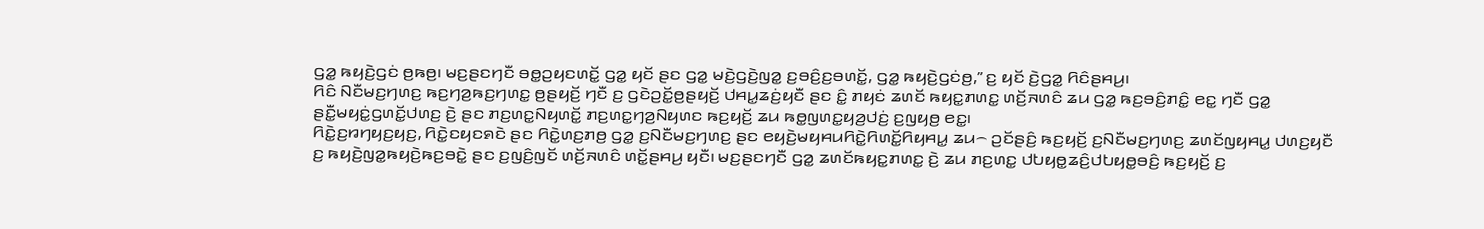ꤞꤤ꤭ ꤒꤟꤢꤧ꤬ꤞꤢꤦ ꤥ꤬ꤒꤥ꤬꤯ ꤗꤢ꤬ꤔꤢꤚꤢꤪ ꤋꤥ꤭ꤑꤟꤢꤛꤢꤩ꤭ ꤞꤤ꤭ ꤟꤢꤩ ꤔꤢ ꤞꤤ꤭ ꤗꤢꤧ꤬ꤞꤢꤧ꤬ꤜꤤ꤭ ꤢ꤬ꤋꤢꤨ꤬ꤢ꤬ꤋꤛꤢꤩ꤭, ꤞꤤ꤭ ꤒꤟꤢꤧ꤬ꤞꤢꤦꤥ꤬,” ꤢ꤬ ꤟꤢꤩ ꤢꤧ꤬ꤞꤤ꤭ ꤖꤢꤨꤔꤌꤣ꤬꤯
ꤖꤢꤨ ꤡꤢꤪꤗꤢ꤬ꤚꤛꤢ꤬ ꤒꤢ꤬ꤚꤤ꤬ꤒꤢ꤬ꤚꤛꤢ꤭ ꤥ꤬ꤔꤟꤢꤩ꤬ ꤚꤢꤪ ꤢ꤬ ꤞꤢꤧꤑꤢꤩ꤭ꤥ꤬ꤔꤟꤢꤩ꤬ ꤓꤌꤣ꤭ꤘꤢꤦ꤬ꤟꤢꤪ ꤔꤢ ꤢꤨ꤭ ꤊꤟꤢꤦ ꤘꤛꤢꤩ ꤒꤟꤢ꤭ꤊꤛꤢ꤭ ꤛꤢꤩ꤬ꤏꤛꤢꤨ ꤘꤣ ꤞꤤ꤭ ꤒꤢ꤬ꤋꤢꤨ꤬ꤊꤢꤨ꤭ ꤕꤢ꤭ ꤚꤢꤪ ꤞꤤ꤭ ꤔꤢꤪ꤭ꤗꤟꤢꤦ꤭ꤞꤛꤢꤩ꤭ꤓꤛꤢ꤬ ꤢꤧ꤬ ꤔꤢ ꤊꤢ꤬ꤛꤢ꤭ꤡꤟꤛꤢꤩ꤭ ꤊꤢ꤬ꤛꤢ꤭ꤚꤤ꤬ꤡꤟꤛꤢ ꤒꤢ꤬ꤟꤢꤩ꤬ ꤘꤣ ꤒꤥ꤭ꤜꤛꤢ꤭ꤟꤤ꤬ꤓꤢꤦ꤬ ꤢ꤬ꤜꤟꤥ꤬ ꤕꤢ꤭꤯
ꤖꤢꤧ꤭ꤢ꤬ꤙꤚꤟꤢ꤬ꤟꤢ꤬, ꤖꤢꤧ꤭ꤢꤟꤢꤎꤢꤧ ꤔꤢ ꤖꤢꤧ꤭ꤛꤢ꤬ꤊꤥ꤬ ꤞꤤ꤭ ꤢ꤬ꤡꤢꤪꤗꤢ꤬ꤚꤛꤢ꤬ ꤔꤢ ꤕꤟꤢꤧ꤬ꤗꤟꤌꤣꤖꤢꤧ꤭ꤖꤛꤢꤩ꤭ꤖꤟꤌꤣ꤭ ꤘꤣ꤮ ꤑꤢꤩꤔꤢꤨ꤬ ꤒꤢ꤬ꤟꤢꤩ꤬ ꤢ꤬ꤡꤢꤪꤗꤢ꤬ꤚꤛꤢ꤬ ꤘꤛꤢꤩꤜꤟꤌꤣ꤭ ꤓꤛꤢ꤬ꤟꤢꤪ ꤢ꤬ ꤒꤟꤢꤧ꤬ꤜꤤ꤭ꤒꤟꤢꤧ꤬ꤒꤢ꤬ꤋꤢꤧ꤭ ꤔꤢ ꤢ꤬ꤜꤢꤨ꤬ꤜꤢꤩ ꤛꤢꤩ꤬ꤏꤛꤢꤨ ꤛꤢꤩ꤭ꤔꤌꤣ꤬ ꤟꤢꤪ꤯ ꤗꤢ꤬ꤔꤢꤚꤢꤪ ꤞꤤ꤭ ꤘꤛꤢꤩꤒꤟꤢ꤭ꤊꤛꤢ꤭ ꤢꤧ꤬ ꤘꤣ ꤊꤢ꤬ꤛꤢ꤭ ꤓꤝꤟꤥ꤭ꤘꤢꤨ꤬ꤓꤝꤟꤥ꤭ꤋꤢꤨ꤬ ꤒꤢ꤬ꤟꤢꤩ꤬ ꤢ꤬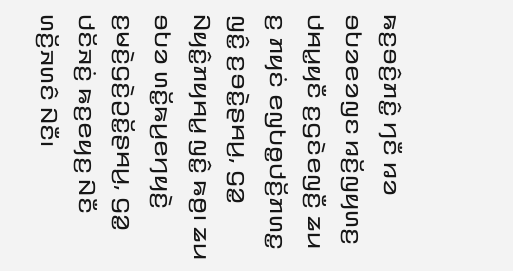ꤒꤢ꤬ꤋꤢꤨ꤬ꤊꤢꤨ꤭ ꤚꤢꤪ ꤙꤤ ꤋꤝꤤꤕꤤꤜꤢ ꤙꤢꤩ꤬ꤜꤟꤛꤢ꤬ ꤓꤌꤣ꤭ꤟꤢꤪ ꤢ꤬ꤞꤢꤧꤕꤜꤢꤪ꤬ ꤘꤣ ꤢ꤬ ꤊꤟꤢꤦ ꤕꤜꤝꤥ꤭ꤓꤢꤩ꤬ꤊꤛꤢ꤭ ꤜꤢꤨ꤭ ꤢ꤬ꤋꤢꤧ꤭ꤔꤌꤣ꤬, ꤞꤤ꤭ ꤡꤟꤢꤨ꤭ꤊꤟꤌꤣ꤭ ꤜꤢꤨ꤭ ꤒꤥ꤬꤯ ꤘꤣ ꤋꤝꤤ ꤛꤢꤩ꤭ꤒꤣ꤬ꤕꤚꤟꤢꤧ꤬ ꤢ꤬ꤗꤢꤧ꤬ꤞꤢꤧ꤬ꤑꤢꤩ꤭ꤔꤌꤣ꤬, ꤞꤤ꤭ ꤓꤢꤩꤏꤢꤦ꤬ ꤒꤢ꤬ꤕꤟꤢ꤬ ꤡꤢꤪ ꤛꤢꤩ꤬ꤏꤛꤢꤨ ꤡꤢꤪ꤯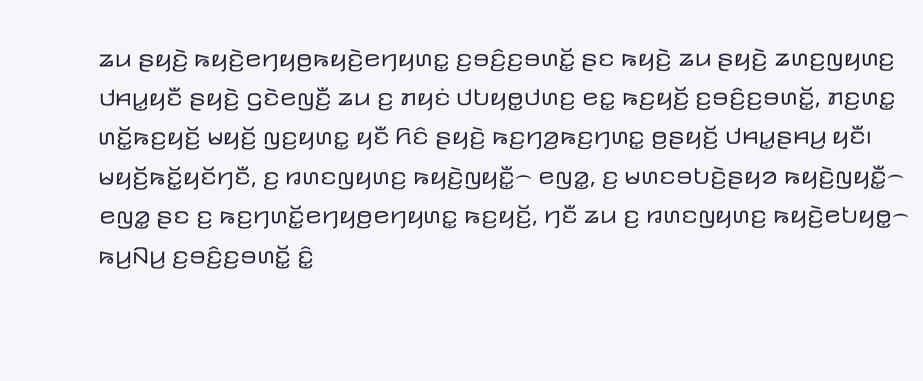ꤘꤣ ꤔꤟꤢꤧ꤬ ꤒꤟꤢꤧ꤬ꤕꤚꤟꤥ꤬ꤒꤟꤢꤧ꤬ꤕꤚꤟꤛꤢ꤭ ꤢ꤬ꤋꤢꤨ꤬ꤢ꤬ꤋꤛꤢꤩ꤭ ꤔꤢ ꤒꤟꤢꤧ꤬ ꤘꤣ ꤔꤟꤢꤧ꤬ ꤘꤛꤢ꤬ꤜꤟꤛꤢ꤬ ꤓꤌꤣ꤭ꤟꤢꤪ ꤔꤟꤢꤧ꤬ ꤞꤢꤧꤕꤜꤢꤪ꤬ ꤘꤣ ꤢ꤬ ꤊꤟꤢꤦ ꤓꤝꤟꤥ꤭ꤓꤛꤢ꤬ ꤕꤢ꤭ ꤒꤢ꤬ꤟꤢꤩ꤬ ꤢ꤬ꤋꤢꤨ꤬ꤢ꤬ꤋꤛꤢꤩ꤭, ꤊꤢ꤬ꤛꤢ꤭ ꤛꤢꤩ꤭ꤒꤢ꤬ꤟꤢꤩ꤬ ꤗꤟꤢꤩ꤬ ꤜꤢ꤬ꤟꤛꤢ꤭ ꤟꤢꤪ ꤖꤢꤨ ꤔꤟꤢꤧ꤬ ꤒꤢ꤬ꤚꤤ꤬ꤒꤢ꤬ꤚꤛꤢ꤭ ꤥ꤬ꤔꤟꤢꤩ꤬ ꤓꤌꤣ꤭ꤔꤌꤣ꤬ ꤟꤢꤪ꤯
ꤗꤟꤢꤩ꤬ꤒꤢꤩ꤭ꤟꤢꤩꤚꤢꤪ, ꤢ꤬ ꤙꤛꤢꤜꤟꤛꤢ꤬ ꤒꤟꤢꤧ꤬ꤜꤟꤢꤪ꤭꤮ ꤕꤜꤤ꤭, ꤢ꤬ ꤗꤛꤢꤋꤝꤢꤧ꤬ꤔꤟꤤ ꤒꤟꤢꤧ꤬ꤜꤟꤢꤪ꤭꤮ ꤕꤜꤤ꤭ ꤔꤢ ꤢ꤬ ꤒꤢ꤬ꤚꤛꤢꤩ꤭ꤕꤚꤟꤥ꤬ꤕꤚꤟꤛꤢ꤭ ꤒꤢ꤬ꤟꤢꤩ꤬, ꤚꤢꤪ ꤘꤣ ꤢ꤬ ꤙꤛꤢꤜꤟꤛꤢ꤬ ꤒꤟꤢꤧ꤬ꤕꤝꤟꤥ꤭꤮ ꤒꤣ꤬ꤡꤣ꤬ ꤢ꤬ꤋꤢꤨ꤬ꤢ꤬ꤋꤛꤢꤩ꤭ ꤢꤨ꤭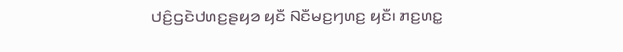ꤓꤢꤨ꤬ꤞꤢꤧꤓꤛꤢ꤬ꤔꤟꤤ ꤟꤢꤪ ꤡꤢꤪꤗꤢ꤬ꤚꤛꤢ꤬ ꤟꤢꤪ꤯ ꤊꤢ꤬ꤛꤢ꤭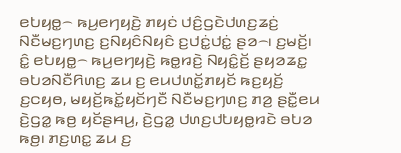ꤕꤝꤟꤥ꤭꤮ ꤒꤣ꤬ꤕꤚꤟꤢꤧ꤬ ꤊꤟꤢꤦ ꤓꤢꤨ꤬ꤞꤢꤧꤓꤛꤢ꤬ꤘꤢꤦ꤬ ꤡꤢꤪꤗꤢ꤬ꤚꤛꤢ꤬ ꤢ꤬ꤡꤟꤢꤨꤡꤟꤢꤨ ꤢ꤬ꤓꤢꤦ꤭ꤓꤢꤦ꤭ ꤔꤤ꤮꤯ ꤢ꤬ꤗꤢꤩ꤬꤯
ꤢꤨ꤭ ꤕꤝꤟꤥ꤭꤮ ꤒꤣ꤬ꤕꤚꤟꤢꤧ꤬ ꤒꤥ꤭ꤙꤢꤧ꤬ ꤡꤟꤢꤨ꤭ꤢꤩ꤬ ꤔꤟꤤꤘꤢ꤭ ꤋꤝꤤꤡꤢꤪꤖꤛꤢ꤬ ꤘꤣ ꤢ꤬ ꤕꤣꤓꤛꤢꤩ꤭ꤊꤟꤢꤩ ꤒꤢ꤬ꤟꤢꤩ꤬ ꤢ꤬ꤍꤟꤥ, ꤗꤟꤢꤩ꤬ꤒꤢꤩ꤭ꤟꤢꤩꤚꤢꤪ ꤡꤢꤪꤗꤢ꤬ꤚꤛꤢ꤬ ꤊꤤ꤬ ꤔꤢꤪ꤭ꤕꤣ ꤢꤧ꤬ꤞꤤ꤭ ꤒꤥ꤬ ꤟꤢꤩꤔꤌꤣ꤬, ꤢꤧ꤬ꤞꤤ꤭ ꤓꤛꤢ꤬ꤓꤝꤟꤥ꤭ꤙꤢꤧ ꤋꤝꤤ ꤒꤥ꤬꤯ ꤊꤢ꤬ꤛꤢ꤭ ꤘꤣ ꤢ꤬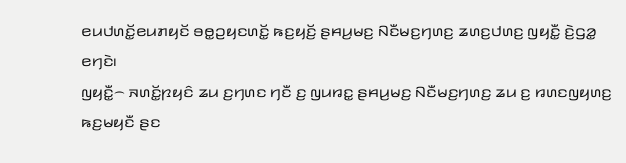ꤕꤣꤓꤛꤢꤩ꤭ꤕꤣꤊꤟꤢꤩ ꤋꤥ꤭ꤑꤟꤢꤛꤢꤩ꤭ ꤒꤢ꤬ꤟꤢꤩ꤬ ꤔꤌꤣ꤬ꤗꤢ꤬ ꤡꤢꤪꤗꤢ꤬ꤚꤛꤢ꤬ ꤘꤛꤢ꤬ꤓꤛꤢ꤬ ꤜꤟꤢꤪ꤭ ꤢꤧ꤬ꤞꤤ꤭ ꤕꤚꤢꤧ꤯
ꤜꤟꤢꤪ꤭꤮ ꤏꤛꤢꤩ꤭ꤐꤟꤢꤨ ꤘꤣ ꤢ꤬ꤚꤛꤢ ꤚꤢꤪ ꤢ꤬ ꤜꤣꤙꤢ꤭ ꤔꤌꤣ꤬ꤗꤢ꤬ ꤡꤢꤪꤗꤢ꤬ꤚꤛꤢ꤬ ꤘꤣ ꤢ꤬ ꤙꤛꤢꤜꤟꤛꤢ꤬ ꤒꤢ꤬ꤗꤟꤢꤪ ꤔꤢ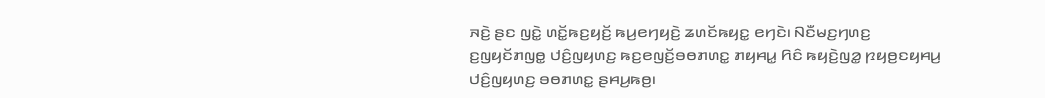ꤏꤢꤧ꤬ ꤔꤢ ꤜꤢꤧ꤭ ꤛꤢꤩ꤭ꤒꤢ꤬ꤟꤢꤩ꤬ ꤒꤣ꤬ꤕꤚꤟꤢꤧ꤬ ꤘꤛꤢꤩꤒꤟꤢ꤭ ꤕꤚꤢꤧ꤯ ꤡꤢꤪꤗꤢ꤬ꤚꤛꤢ꤬ ꤢ꤬ꤜꤟꤢꤩꤊꤜꤥ꤭ ꤓꤢꤨ꤬ꤜꤟꤛꤢ꤬ ꤒꤢ꤬ꤕꤜꤢꤩ꤬ꤋꤥꤊꤛꤢ꤭ ꤊꤟꤌꤣ꤭ ꤖꤢꤨ ꤒꤟꤢꤧ꤬ꤜꤤ꤭ ꤐꤟꤥ꤬ꤢꤟꤌꤣ꤬ ꤓꤢꤨ꤬ꤜꤟꤛꤢ꤬ ꤋꤥꤊꤛꤢ꤭ ꤔꤌꤣ꤬ꤒꤥ꤬꤯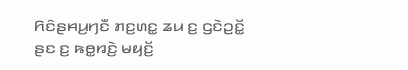ꤖꤢꤨꤔꤌꤣ꤬ꤚꤢꤪ ꤊꤢ꤬ꤛꤢ꤭ ꤘꤣ ꤢ꤬ ꤞꤢꤧꤑꤢꤩ꤭ ꤔꤢ ꤢ꤬ ꤒꤥ꤭ꤙꤢꤧ꤬ ꤗꤟꤢꤩ꤬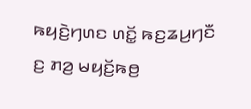ꤒꤟꤢꤧ꤬ꤚꤛꤢ ꤛꤢꤩ꤭ ꤒꤢ꤬ꤘꤣ꤬ꤚꤢꤪ ꤢ꤬ ꤊꤤ꤬ ꤗꤟꤢꤩ꤬ꤒꤥ꤬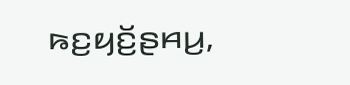ꤒꤢ꤬ꤟꤢꤩ꤬ꤔꤌꤣ꤬,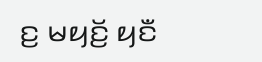ꤢ꤬ ꤗꤟꤢꤩ꤬ ꤟꤢꤪ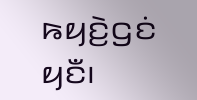ꤒꤟꤢꤧ꤬ꤞꤢꤦ ꤟꤢꤪ꤯